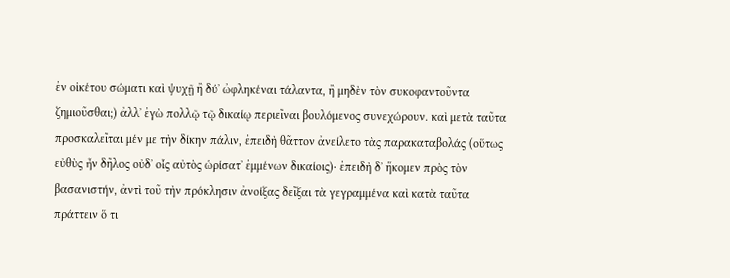ἐν οἰκέτου σώματι καὶ ψυχῇ ἢ δύʼ ὠφληκέναι τάλαντα, ἢ μηδὲν τὸν συκοφαντοῦντα ζημιοῦσθαι;) ἀλλʼ ἐγὼ πολλῷ τῷ δικαίῳ περιεῖναι βουλόμενος συνεχώρουν. καὶ μετὰ ταῦτα προσκαλεῖται μέν με τὴν δίκην πάλιν, ἐπειδὴ θᾶττον ἀνείλετο τὰς παρακαταβολάς (οὕτως εὐθὺς ἦν δῆλος οὐδʼ οἷς αὐτὸς ὡρίσατʼ ἐμμένων δικαίοις)· ἐπειδὴ δʼ ἥκομεν πρὸς τὸν βασανιστήν, ἀντὶ τοῦ τὴν πρόκλησιν ἀνοίξας δεῖξαι τὰ γεγραμμένα καὶ κατὰ ταῦτα πράττειν ὅ τι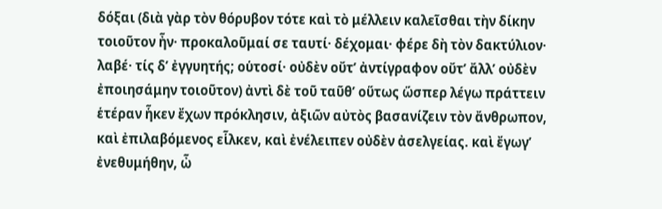δόξαι (διὰ γὰρ τὸν θόρυβον τότε καὶ τὸ μέλλειν καλεῖσθαι τὴν δίκην τοιοῦτον ἦν· προκαλοῦμαί σε ταυτί· δέχομαι· φέρε δὴ τὸν δακτύλιον· λαβέ· τίς δʼ ἐγγυητής; οὑτοσί· οὐδὲν οὔτʼ ἀντίγραφον οὔτʼ ἄλλʼ οὐδὲν ἐποιησάμην τοιοῦτον) ἀντὶ δὲ τοῦ ταῦθʼ οὕτως ὥσπερ λέγω πράττειν ἑτέραν ἧκεν ἔχων πρόκλησιν, ἀξιῶν αὐτὸς βασανίζειν τὸν ἄνθρωπον, καὶ ἐπιλαβόμενος εἷλκεν, καὶ ἐνέλειπεν οὐδὲν ἀσελγείας. καὶ ἔγωγʼ ἐνεθυμήθην, ὦ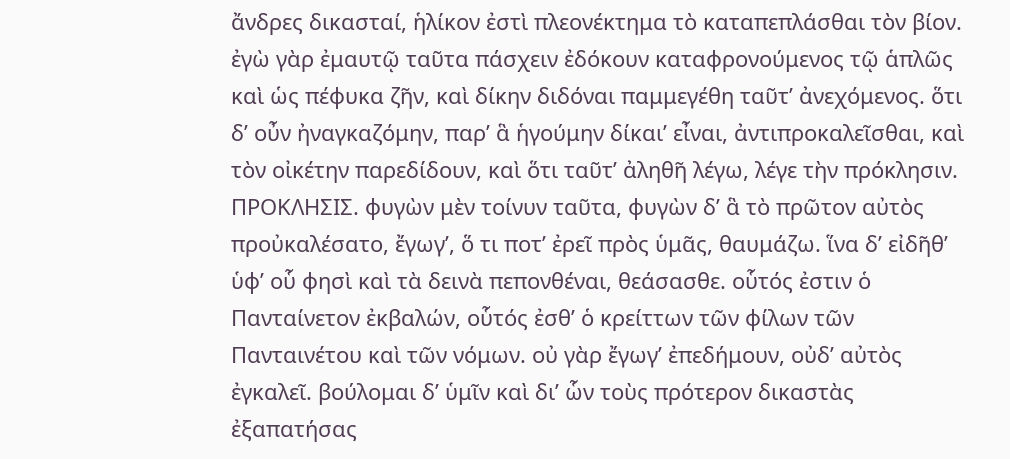ἄνδρες δικασταί, ἡλίκον ἐστὶ πλεονέκτημα τὸ καταπεπλάσθαι τὸν βίον. ἐγὼ γὰρ ἐμαυτῷ ταῦτα πάσχειν ἐδόκουν καταφρονούμενος τῷ ἁπλῶς καὶ ὡς πέφυκα ζῆν, καὶ δίκην διδόναι παμμεγέθη ταῦτʼ ἀνεχόμενος. ὅτι δʼ οὖν ἠναγκαζόμην, παρʼ ἃ ἡγούμην δίκαιʼ εἶναι, ἀντιπροκαλεῖσθαι, καὶ τὸν οἰκέτην παρεδίδουν, καὶ ὅτι ταῦτʼ ἀληθῆ λέγω, λέγε τὴν πρόκλησιν. ΠΡΟΚΛΗΣΙΣ. φυγὼν μὲν τοίνυν ταῦτα, φυγὼν δʼ ἃ τὸ πρῶτον αὐτὸς προὐκαλέσατο, ἔγωγʼ, ὅ τι ποτʼ ἐρεῖ πρὸς ὑμᾶς, θαυμάζω. ἵνα δʼ εἰδῆθʼ ὑφʼ οὗ φησὶ καὶ τὰ δεινὰ πεπονθέναι, θεάσασθε. οὗτός ἐστιν ὁ Πανταίνετον ἐκβαλών, οὗτός ἐσθʼ ὁ κρείττων τῶν φίλων τῶν Πανταινέτου καὶ τῶν νόμων. οὐ γὰρ ἔγωγʼ ἐπεδήμουν, οὐδʼ αὐτὸς ἐγκαλεῖ. βούλομαι δʼ ὑμῖν καὶ διʼ ὧν τοὺς πρότερον δικαστὰς ἐξαπατήσας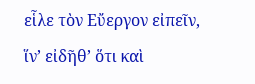εἷλε τὸν Εὔεργον εἰπεῖν, ἵνʼ εἰδῆθʼ ὅτι καὶ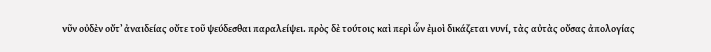νῦν οὐδὲν οὔτʼ ἀναιδείας οὔτε τοῦ ψεύδεσθαι παραλείψει. πρὸς δὲ τούτοις καὶ περὶ ὧν ἐμοὶ δικάζεται νυνί, τὰς αὐτὰς οὔσας ἀπολογίας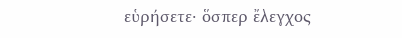εὑρήσετε· ὅσπερ ἔλεγχος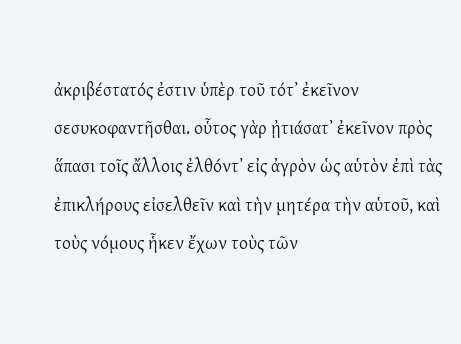ἀκριβέστατός ἐστιν ὑπὲρ τοῦ τότʼ ἐκεῖνον σεσυκοφαντῆσθαι. οὗτος γὰρ ᾐτιάσατʼ ἐκεῖνον πρὸς ἅπασι τοῖς ἄλλοις ἐλθόντʼ εἰς ἀγρὸν ὡς αὑτὸν ἐπὶ τὰς ἐπικλήρους εἰσελθεῖν καὶ τὴν μητέρα τὴν αὑτοῦ, καὶ τοὺς νόμους ἧκεν ἔχων τοὺς τῶν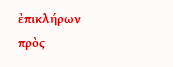ἐπικλήρων πρὸς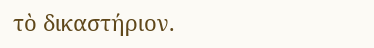τὸ δικαστήριον.